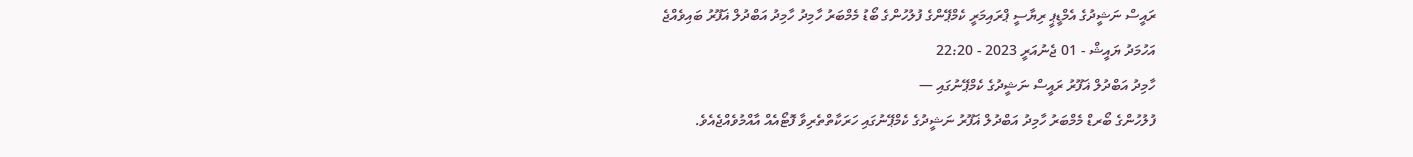ރައީސް ނަޝީދުގެ އެމްޑީޕީ ރިޔާސީ ޕްރައިމަރީ ކެމްޕޭންގެ ފުލުހުންގެ ބޯޑު މެމްބަރު ހާމިދު ހާމިދު އަބްދުލް ޣަފޫރު ބައިވެއްޖެ
އަހުމަދު ޔައީޝް - 01 ޖެނުއަރީ 2023 - 22:20
ހާމިދު އަބްދުލް ޣަފޫރު ރައީސް ނަޝީދުގެ ކެމްޕޭނުގައި —
ފުލުހުންގެ ބޯރޑް މެމްބަރު ހާމިދު އަބްދުލް ޣަފޫރު ނަޝީދުގެ ކެމްޕޭނުގައި ހަރަކާތްތެރިވާ ފޮޓޯއެއް އާއްމުވެއްޖެއެވެ.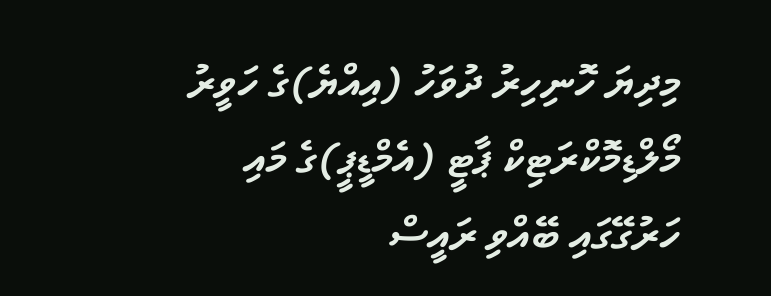މިދިޔަ ހޮނިހިރު ދުވަހު (އިއްޔެ)ގެ ހަވީރު މޯލްޑިމޮކްރަޓިކް ޕާޓީ (އެމްޑީޕީ)ގެ މައި ހަރުގޭގައި ބޭއްވި ރައީސް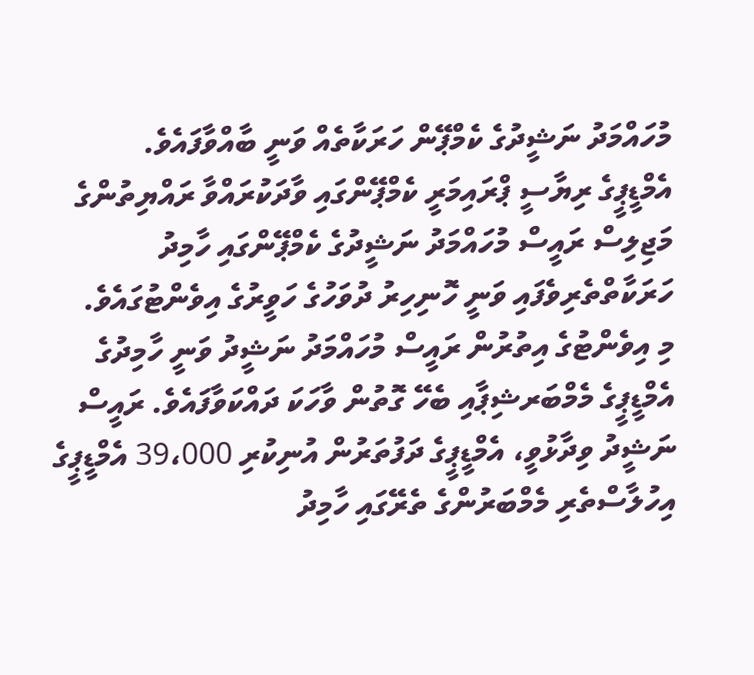މުހައްމަދު ނަޝީދުގެ ކެމްޕޭން ހަރަކާތެއް ވަނީ ބާއްވާފައެވެ.
އެމްޑީޕީގެ ރިޔާސީ ޕްރައިމަރީ ކެމްޕޭންގައި ވާދަކުރައްވާ ރައްޔިތުންގެ މަޖިލިސް ރައީސް މުހައްމަދު ނަޝީދުގެ ކެމްޕޭންގައި ހާމިދު ހަރަކާތްތެރިވެފައި ވަނީ ހޮނިހިރު ދުވަހުގެ ހަވީރުގެ އިވެންޓުގައެވެ.
މި އިވެންޓުގެ އިތުރުން ރައީސް މުހައްމަދު ނަޝީދު ވަނީ ހާމިދުގެ އެމްޑީޕީގެ މެމްބަރޝިޕާއި ބެހޭ ގޮތުން ވާހަކަ ދައްކަވާފައެވެ. ރައީސް ނަޝީދު ވިދާޅުވީ، އެމްޑީޕީގެ ދަފުތަރުން އުނިކުރި 39،000 އެމްޑީޕީގެ އިހުލާސްތެރި މެމްބަރުންގެ ތެރޭގައި ހާމިދު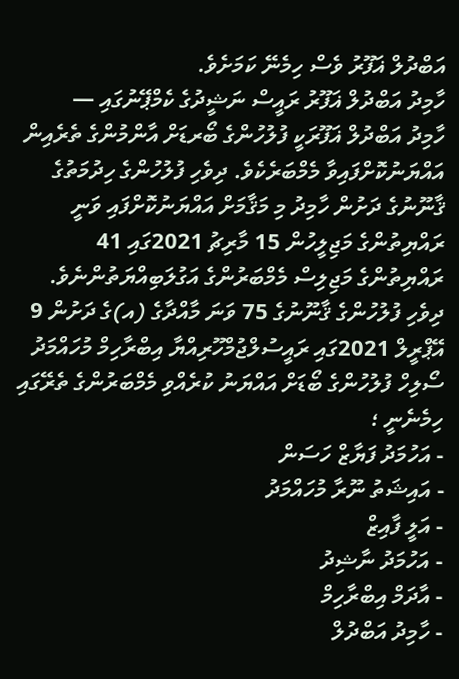އަބްދުލް ޣަފޫރު ވެސް ހިމެނޭ ކަމަށެވެ.
ހާމިދު އަބްދުލް ޣަފޫރު ރައީސް ނަޝީދުގެ ކެމްޕޭނުގައި —
ހާމިދު އަބްދުލް ޣަފޫރަކީ ފުލުހުންގެ ބޯރޑަށް އާންމުންގެ ތެރެއިން އައްޔަނުކޮށްފައިވާ މެމްބަރެކެވެ. ދިވެހި ފުލުހުންގެ ހިދުމަތުގެ ޤާނޫނުގެ ދަށުން ހާމިދު މި މަޤާމަށް އައްޔަނުކޮށްފައި ވަނީ ރައްޔިތުންގެ މަޖިލީހުން 15 މާރިޗު 2021ގައި 41 ރައްޔިތުންގެ މަޖިލިސް މެމްބަރުންގެ އަގުލަބިއްޔަތުންނެވެ.
ދިވެހި ފުލުހުންގެ ޤާނޫނުގެ 75 ވަނަ މާއްދާގެ (އ)ގެ ދަށުން 9 އޭޕްރީލް 2021ގައި ރައީސުލްޖުމްހޫރިއްޔާ އިބްރާހިމް މުހައްމަދު ސޯލިހް ފުލުހުންގެ ބޯޑަށް އައްޔަނު ކުރެއްވި މެމްބަރުންގެ ތެރޭގައި ހިމެނެނީ ؛
- އަހުމަދު ފަޔާޒް ހަސަން
- އައިޝަތު ނޫރާ މުހައްމަދު
- އަލީ ފާއިޒް
- އަހުމަދު ނާޝިދު
- އާދަމް އިބްރާހިމް
- ހާމިދު އަބްދުލް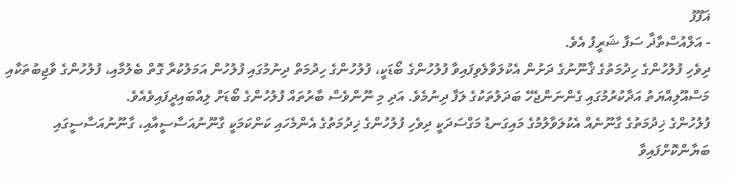ޣަފޫފު
- އަލްއުސްތާޛާ ސަފާ ޝަރީފު އެވެ.
ދިވެހި ފުލުހުންގެ ހިދުމަތުގެ ޤާނޫނުގެ ދަށުން އެކުލަވާލެވިފައިވާ ފުލުހުންގެ ބޯޑަކީ، ފުލުހުންގެ ހިދުމަތް ދިނުމުގައި ފުލުހުން އަމަލުކުރާ ގޮތް ބެލުމާއި، ފުލުހުންގެ ވާޖިބުތަކާއި މަސްއޫލިއްޔަތު އަދާކުރުމުގައި ގެންނަންޖެހޭ ބަދަލުތަކުގެ ލަފާ ދިނުމެވެ. އަދި މި ނޫންވެސް ބާރުތައް ފުލުހުންގެ ބޯޑަށް ލިއްބައިދީފައިވެއެވެ.
ފުލުހުންގެ ޚިދުމަތުގެ ގާނޫނެއް އެކުލަވާލުމުގެ މައިގަނޑު މަގްސަދަކީ ދިވެހި ފުލުހުންގެ ޚިދުމަތުގެ އެންމެހައި ކަންކަމަކީ ގާނޫނުއަސާސީއާއި، ގާނޫނުއަސާސީގައި ބަޔާންކޮށްފައިވާ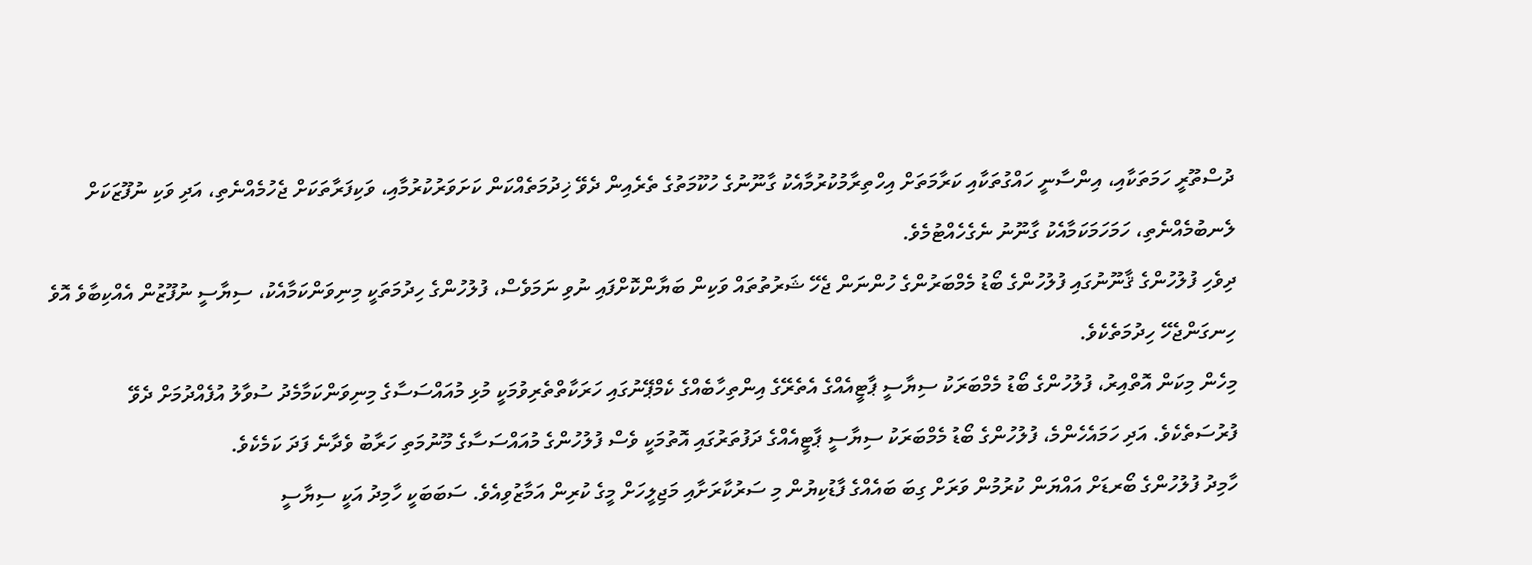ދުސްތޫރީ ހަމަތަކާއި، އިންސާނީ ހައްގުތަކާއި ކަރާމަތަށް އިހްތިރާމުކުރުމާއެކު ގާނޫނުގެ ހުކޫމަތުގެ ތެރެއިން ދެވޭ ޚިދުމަތެއްކަން ކަށަވަރުކުރުމާއި، ވަކިފަރާތަކަށް ޖެހުމެއްނެތި، އަދި ވަކި ނުފޫޒަކަށް ލެނބުމެއްނެތި، ހަމަހަމަކަމާއެކު ގާނޫނު ނެގެހެއްޓުމެވެ.
ދިވެހި ފުލުހުންގެ ޤާނޫނުގައި ފުލުހުންގެ ބޯޑު މެމްބަރުންގެ ހުންނަން ޖެހޭ ޝަރުތުތައް ވަކިން ބަޔާންކޮށްފައި ނުވި ނަމަވެސް، ފުލުހުންގެ ހިދުމަތަކީ މިނިވަންކަމާއެކު، ސިޔާސީ ނުފޫޒުން އެއްކިބާވެ އޮވެ ހިނގަންޖެހޭ ހިދުމަތެކެވެ.
މިހެން މިކަން އޮތްއިރު، ފުލުހުންގެ ބޯޑު މެމްބަރަކު ސިޔާސީ ޕާޓީއެއްގެ އެތެރޭގެ އިންތިހާބެއްގެ ކެމްޕޭނުގައި ހަރަކާތްތެރިވުމަކީ މުޅި މުއައްސަސާގެ މިނިވަންކަމާމެދު ސުވާލު އުފެއްދުމަށް ދެވޭ ފުރުސަތެކެވެ. އަދި ހަމައެހެންމެ، ފުލުހުންގެ ބޯޑު މެމްބަރަކު ސިޔާސީ ޕާޓީއެއްގެ ދަފުތަރުގައި އޮތުމަކީ ވެސް ފުލުހުންގެ މުއައްސަސާގެ މޫނުމަތި ހަރާބު ވެދާނެ ފަދަ ކަމެކެވެ.
ހާމިދު ފުލުހުންގެ ބޯރޑަށް އައްޔަން ކުރުމުން ވަރަށް ގިބަ ބައެއްގެ ފާޑުކިޔުން މި ސަރުކާރަށާއި މަޖިލީހަށް މީގެ ކުރިން އަމާޒުވިއެވެ. ސަބަބަކީ ހާމިދު އަކީ ސިޔާސީ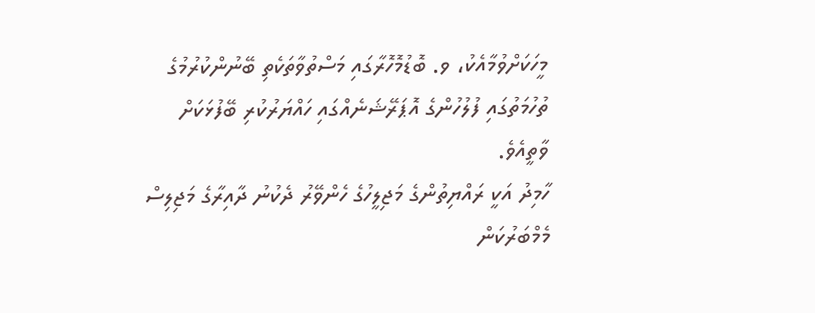މީހަކަށްވުމާއެކު، ވ. ބޮޑުމޮހޮރާގައި މަސްތުވާތަކެތި ބޭނުންކުރުމުގެ ތުހުމަތުގައި ފުލުހުންގެ އޮޕަރޭޝަނެއްގައި ހައްޔަރުކުރި ބޭފުޅަކަށް ވާތީއެވެ.
ހާމިދު އަކީ ރައްޔިތުންގެ މަޖިލީހުގެ ހެންވޭރު ދެކުނު ދާއިރާގެ މަޖިލިސް މެމްބަރުކަން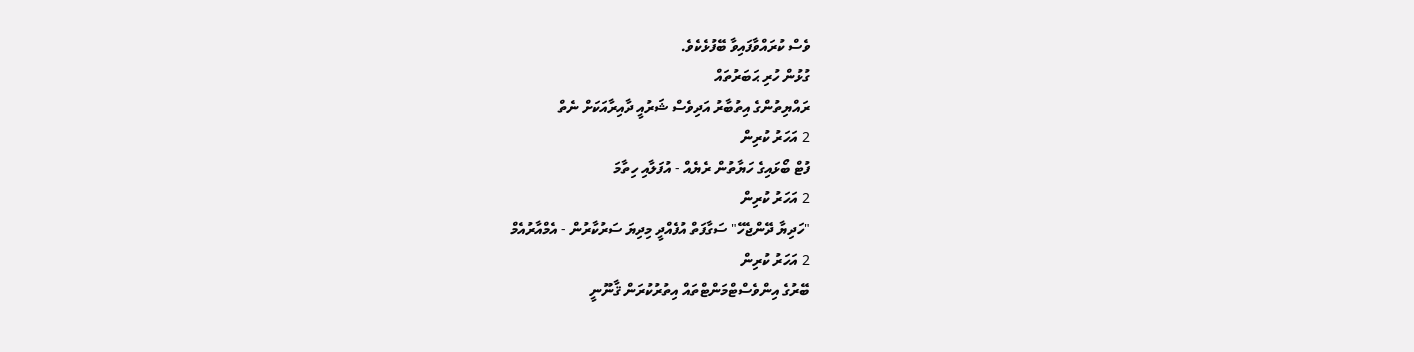ވެސް ކުރައްވާފައިވާ ބޭފުޅެކެވެ.
ގުޅުން ހުރި ޙަބަރުތައް
ރައްޔިތުންގެ އިތުބާރު އަދިވެސް ޝަރުއީ ދާއިރާއަކަށް ނެތް
2 އަހަރު ކުރިން
ފުޓް ބޯޅައިގެ ހަޔާތުން ރެޔެއް - އުފަލާއި ހިތާމަ
2 އަހަރު ކުރިން
"ހަދިޔާ ދޭންޖެހޭ" ސަގާފަތް އުފެއްދީ މިދިޔަ ސަރުކާރުން - އެމްއާރުއެމް
2 އަހަރު ކުރިން
ބޭރުގެ އިންވެސްޓްމަންޓްތައް އިތުރުކުރަން ޤާނޫނީ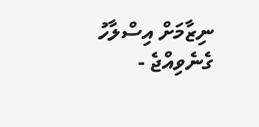ނިޒާމަށް އިސްލާހު ގެނެވިއްޖެ -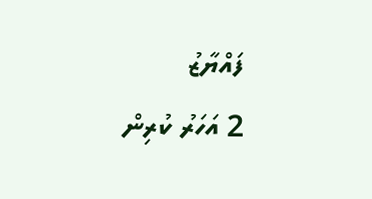ފައްޔާޒު
2 އަހަރު ކުރިން